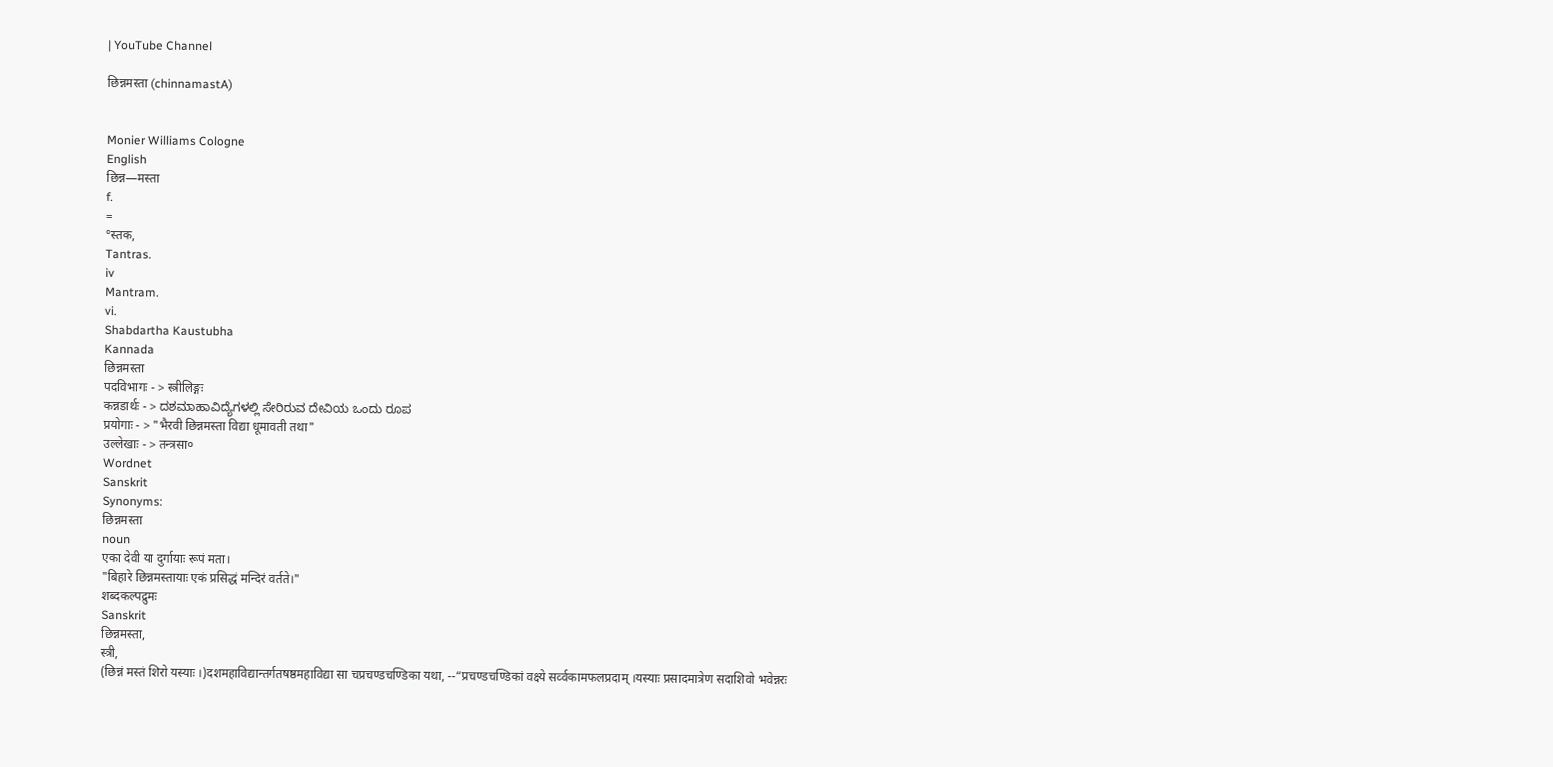| YouTube Channel

छिन्नमस्ता (chinnamastA)


Monier Williams Cologne
English
छिन्न—मस्ता
f.
=
°स्तक,
Tantras.
iv
Mantram.
vi.
Shabdartha Kaustubha
Kannada
छिन्नमस्ता
पदविभागः - > स्त्रीलिङ्गः
कन्नडार्थः - > ದಶಮಾಹಾವಿದ್ಯೆಗಳಲ್ಲಿ ಸೇರಿರುವ ದೇವಿಯ ಒಂದು ರೂಪ
प्रयोगाः - > "भैरवी छिन्नमस्ता विद्या धूमावती तथा"
उल्लेखाः - > तन्त्रसा०
Wordnet
Sanskrit
Synonyms:
छिन्नमस्ता
noun
एका देवी या दुर्गायाः रूपं मता।
"बिहारे छिन्नमस्तायाः एकं प्रसिद्धं मन्दिरं वर्तते।"
शब्दकल्पद्रुमः
Sanskrit
छिन्नमस्ता,
स्त्री,
(छिन्नं मस्तं शिरो यस्याः ।)दशमहाविद्यान्तर्गतषष्ठमहाविद्या सा चप्रचण्डचण्डिका यथा, --“प्रचण्डचण्डिकां वक्ष्ये सर्व्वकामफलप्रदाम् ।यस्याः प्रसादमात्रेण सदाशिवो भवेन्नरः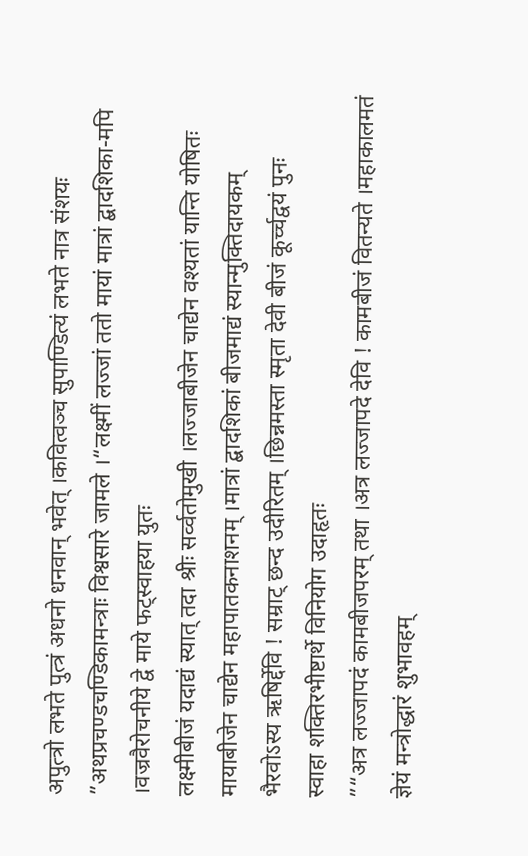अपुत्त्रो लभते पुत्त्रं अधनो धनवान् भवेत् ।कवित्वञ्च सुपाण्डित्यं लभते नात्र संशयः
”अथप्रचण्डचण्डिकामन्त्राः विश्वसारे जामले ।“लक्ष्मीं लज्जां ततो मायां मात्रां द्बादशिका-मपि ।वज्रवैरोचनीये द्वे माये फट्स्वाहया युतः
लक्ष्मीबीजं यदाद्यं स्यात् तदा श्रीः सर्व्वतोमुखी ।लज्जाबीजेन चाद्येन वश्यतां यान्ति योषितः
मायाबीजेन चाद्येन महापातकनाशनम् ।मात्रां द्बादशिकां बीजमाद्यं स्यान्मुक्तिदायकम्
भैरवोऽस्य ऋषिर्द्देवि ! सम्राट् छन्द उदीरितम् ।छिन्नमस्ता स्मृता देवी बीजं कूर्च्चद्वयं पुनः
स्वाहा शक्तिरभीष्टार्थे विनियोग उदाहृतः
”“अत्र लज्जापदं कामबीजपरम् तथा ।अत्र लज्जापदे देवि ! कामबीजं वितन्यते ।महाकालमतं ज्ञेयं मन्त्रोद्धारं शुभावहम्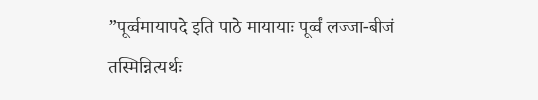”पूर्व्वमायापदे इति पाठे मायायाः पूर्व्वं लज्जा-बीजं तस्मिन्नित्यर्थः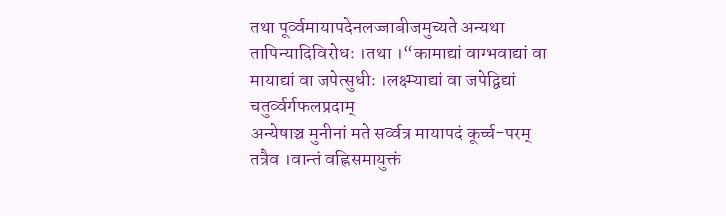तथा पूर्व्वमायापदेनलज्जाबीजमुच्यते अन्यथा तापिन्यादिविरोधः ।तथा ।“कामाद्यां वाग्भवाद्यां वा मायाद्यां वा जपेत्सुधीः ।लक्ष्म्याद्यां वा जपेद्विद्यां चतुर्व्वर्गफलप्रदाम्
अन्येषाञ्च मुनीनां मते सर्व्वत्र मायापदं कूर्च्च-परम् तत्रैव ।वान्तं वह्निसमायुक्तं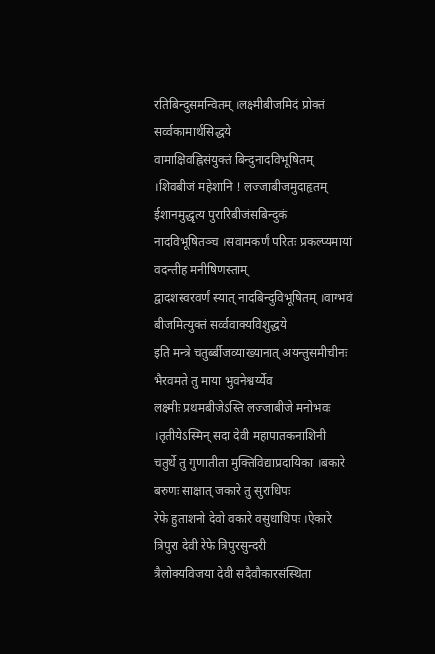रतिबिन्दुसमन्वितम् ।लक्ष्मीबीजमिदं प्रोक्तं सर्व्वकामार्थसिद्धये
वामाक्षिवह्निसंयुक्तं बिन्दुनादविभूषितम् ।शिवबीजं महेशानि ! लज्जाबीजमुदाहृतम्
ईशानमुद्धृत्य पुरारिबीजंसबिन्दुकं नादविभूषितञ्च ।सवामकर्णं परितः प्रकल्प्यमायां वदन्तीह मनीषिणस्ताम्
द्वादशस्वरवर्णं स्यात् नादबिन्दुविभूषितम् ।वाग्भवं बीजमित्युक्तं सर्व्ववाक्यविशुद्धये
इति मन्त्रे चतुर्ब्बीजव्याख्यानात् अयन्तुसमीचीनः भैरवमते तु माया भुवनेश्वर्य्येव
लक्ष्मीः प्रथमबीजेऽस्ति लज्जाबीजे मनोभवः ।तृतीयेऽस्मिन् सदा देवी महापातकनाशिनी
चतुर्थे तु गुणातीता मुक्तिविद्याप्रदायिका ।बकारे बरुणः साक्षात् जकारे तु सुराधिपः
रेफे हुताशनो देवो वकारे वसुधाधिपः ।ऐकारे त्रिपुरा देवी रेफे त्रिपुरसुन्दरी
त्रैलोक्यविजया देवी सदैवौकारसंस्थिता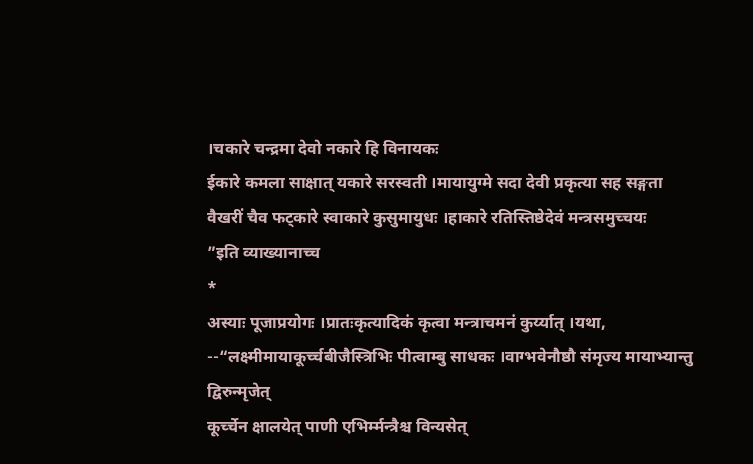।चकारे चन्द्रमा देवो नकारे हि विनायकः
ईकारे कमला साक्षात् यकारे सरस्वती ।मायायुग्मे सदा देवी प्रकृत्या सह सङ्गता
वैखरीं चैव फट्कारे स्वाकारे कुसुमायुधः ।हाकारे रतिस्तिष्ठेदेवं मन्त्रसमुच्चयः
”इति व्याख्यानाच्च
*
अस्याः पूजाप्रयोगः ।प्रातःकृत्यादिकं कृत्वा मन्त्राचमनं कुर्य्यात् ।यथा, --“लक्ष्मीमायाकूर्च्चबीजैस्त्रिभिः पीत्वाम्बु साधकः ।वाग्भवेनौष्ठौ संमृज्य मायाभ्यान्तु द्विरुन्मृजेत्
कूर्च्चेन क्षालयेत् पाणी एभिर्म्मन्त्रैश्च विन्यसेत्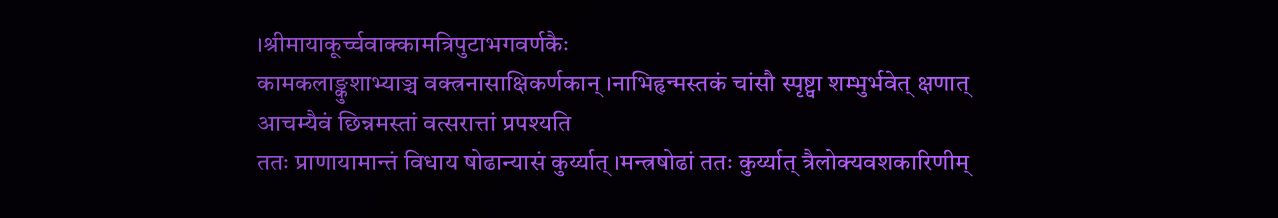।श्रीमायाकूर्च्चवाक्कामत्रिपुटाभगवर्णकैः
कामकलाङ्कुशाभ्याञ्च वक्त्रनासाक्षिकर्णकान् ।नाभिहृन्मस्तकं चांसौ स्पृष्ट्वा शम्भुर्भवेत् क्षणात्
आचम्यैवं छिन्नमस्तां वत्सरात्तां प्रपश्यति
ततः प्राणायामान्तं विधाय षोढान्यासं कुर्य्यात् ।मन्त्रषोढां ततः कुर्य्यात् त्रैलोक्यवशकारिणीम्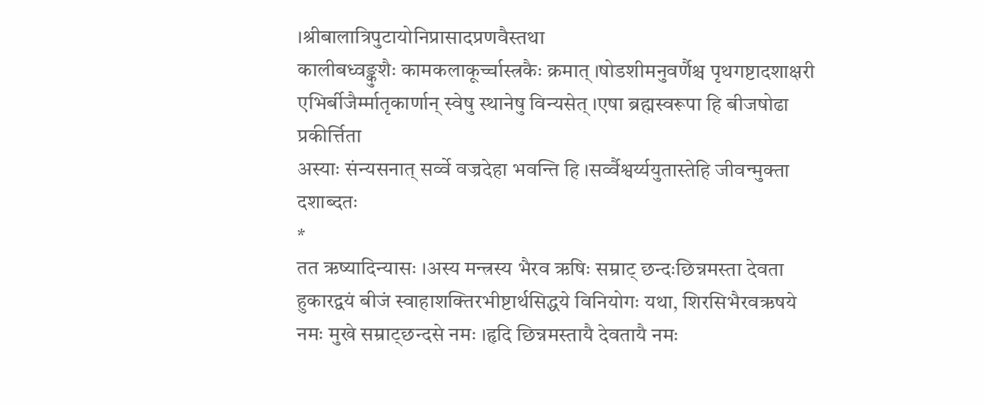।श्रीबालात्रिपुटायोनिप्रासादप्रणवैस्तथा
कालीबध्वङ्कुशैः कामकलाकूर्च्चास्त्रकैः क्रमात् ।षोडशीमनुवर्णैश्च पृथगष्टादशाक्षरी
एभिर्बीजैर्म्मातृकार्णान् स्वेषु स्थानेषु विन्यसेत् ।एषा ब्रह्मस्वरूपा हि बीजषोढा प्रकीर्त्तिता
अस्याः संन्यसनात् सर्व्वे वज्रदेहा भवन्ति हि ।सर्व्वैश्वर्य्ययुतास्तेहि जीवन्मुक्ता दशाब्दतः
*
तत ऋष्यादिन्यासः ।अस्य मन्त्रस्य भैरव ऋषिः सम्राट् छन्दःछिन्नमस्ता देवता हुकारद्वयं बीजं स्वाहाशक्तिरभीष्टार्थसिद्धये विनियोगः यथा, शिरसिभैरवऋषये नमः मुखे सम्राट्छन्दसे नमः ।हृदि छिन्नमस्तायै देवतायै नमः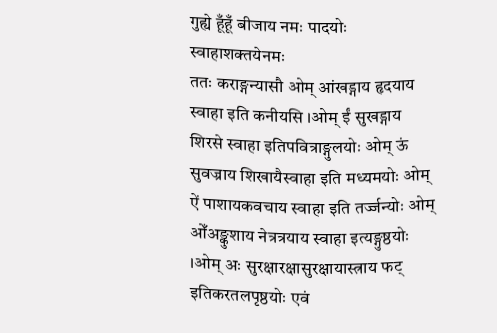गुह्ये हूँहूँ बीजाय नमः पादयोः स्वाहाशक्तयेनमः
ततः कराङ्गन्यासौ ओम् आंखड्गाय हृदयाय स्वाहा इति कनीयसि ।ओम् ईं सुखड्गाय शिरसे स्वाहा इतिपवित्राङ्गुलयोः ओम् ऊं सुवज्राय शिखायैस्वाहा इति मध्यमयोः ओम् ऐं पाशायकवचाय स्वाहा इति तर्ज्जन्योः ओम् ओँअङ्कुशाय नेत्रत्रयाय स्वाहा इत्यङ्गुष्ठयोः ।ओम् अः सुरक्षारक्षासुरक्षायास्त्राय फट् इतिकरतलपृष्ठयोः एवं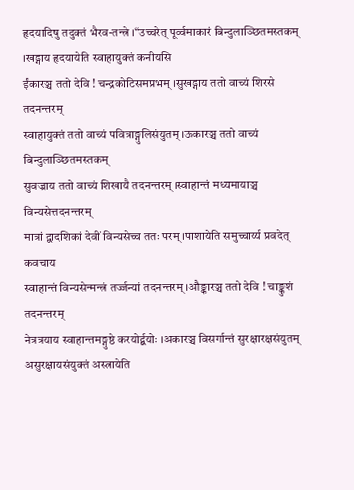हृदयादिषु तदुक्तं भैरव-तन्त्रे ।“उच्चरेत् पूर्व्वमाकारं बिन्दुलाञ्छितमस्तकम् ।खड्गाय हृदयायेति स्वाहायुक्तं कनीयसि
ईंकारञ्च ततो देवि ! चन्द्रकोटिसमप्रभम् ।सुखड्गाय ततो वाच्यं शिरसे तदनन्तरम्
स्वाहायुक्तं ततो वाच्यं पवित्राङ्गुलिसंयुतम् ।ऊकारञ्च ततो वाच्यं बिन्दुलाञ्छितमस्तकम्
सुवज्राय ततो वाच्यं शिखायै तदनन्तरम् ।स्वाहान्तं मध्यमायाञ्च विन्यसेत्तदनन्तरम्
मात्रां द्वादशिकां देवीं विन्यसेच्च ततः परम् ।पाशायेति समुच्चार्य्य प्रवदेत् कवचाय
स्वाहान्तं विन्यसेन्मन्त्रं तर्ज्जन्यां तदनन्तरम् ।औङ्कारञ्च ततो देवि ! चाङ्कुशं तदनन्तरम्
नेत्रत्रयाय स्वाहान्तमङ्गुष्ठे करयोर्द्बयोः ।अकारञ्च विसर्गान्तं सुरक्षारक्षसंयुतम्
असुरक्षायसंयुक्तं अस्त्रायेति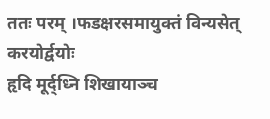ततः परम् ।फडक्षरसमायुक्तं विन्यसेत् करयोर्द्वयोः
हृदि मूर्द्ध्नि शिखायाञ्च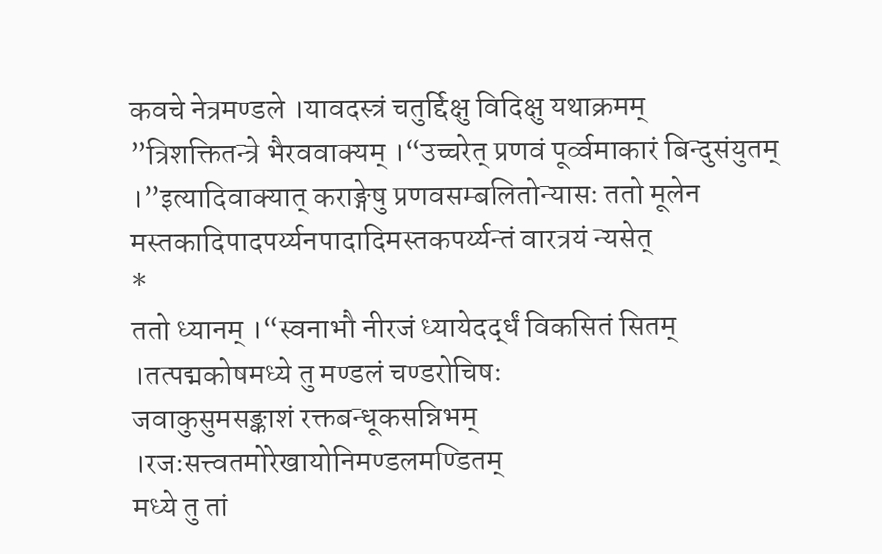कवचे नेत्रमण्डले ।यावदस्त्रं चतुर्द्दिक्षु विदिक्षु यथाक्रमम्
”त्रिशक्तितन्त्रे भैरववाक्यम् ।“उच्चरेत् प्रणवं पूर्व्वमाकारं बिन्दुसंयुतम् ।”इत्यादिवाक्यात् कराङ्गेषु प्रणवसम्बलितोन्यासः ततो मूलेन मस्तकादिपादपर्य्यनपादादिमस्तकपर्य्यन्तं वारत्रयं न्यसेत्
*
ततो ध्यानम् ।“स्वनाभौ नीरजं ध्यायेदर्द्धं विकसितं सितम् ।तत्पद्मकोषमध्ये तु मण्डलं चण्डरोचिषः
जवाकुसुमसङ्काशं रक्तबन्धूकसन्निभम् ।रजःसत्त्वतमोरेखायोनिमण्डलमण्डितम्
मध्ये तु तां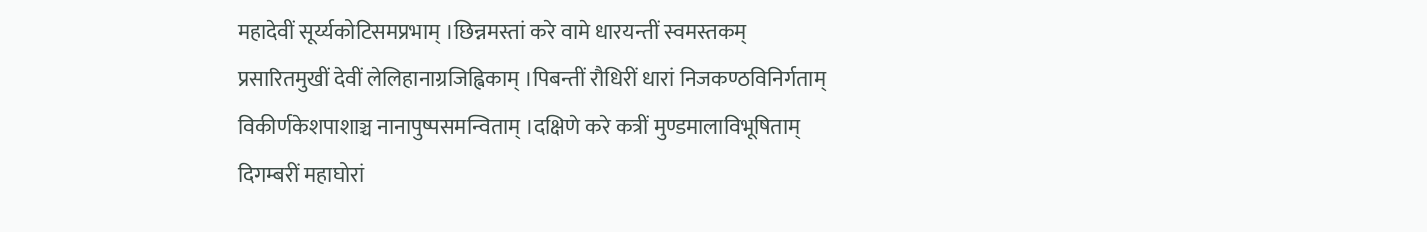महादेवीं सूर्य्यकोटिसमप्रभाम् ।छिन्नमस्तां करे वामे धारयन्तीं स्वमस्तकम्
प्रसारितमुखीं देवीं लेलिहानाग्रजिह्विकाम् ।पिबन्तीं रौधिरीं धारां निजकण्ठविनिर्गताम्
विकीर्णकेशपाशाञ्च नानापुष्पसमन्विताम् ।दक्षिणे करे कत्रीं मुण्डमालाविभूषिताम्
दिगम्बरीं महाघोरां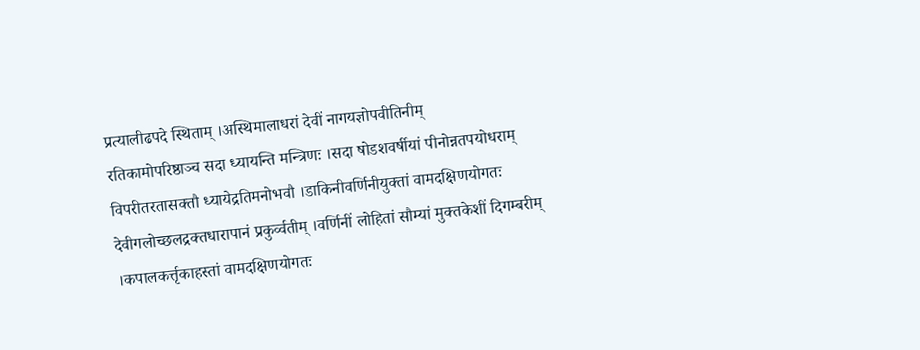प्रत्यालीढपदे स्थिताम् ।अस्थिमालाधरां देवीं नागयज्ञोपवीतिनीम्
रतिकामोपरिष्ठाञ्च सदा ध्यायन्ति मन्त्रिणः ।सदा षोडशवर्षीयां पीनोन्नतपयोधराम्
विपरीतरतासक्तौ ध्यायेद्रतिमनोभवौ ।डाकिनीवर्णिनीयुक्तां वामदक्षिणयोगतः
देवीगलोच्छलद्रक्तधारापानं प्रकुर्व्वतीम् ।वर्णिनीं लोहितां सौम्यां मुक्तकेशीं दिगम्बरीम् ।कपालकर्त्तृकाहस्तां वामदक्षिणयोगतः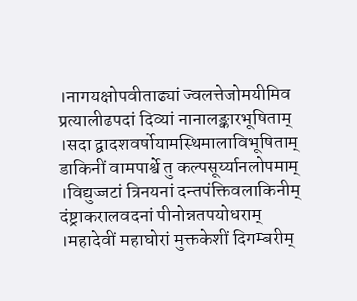।नागयक्षोपवीताढ्यां ज्वलत्तेजोमयीमिव
प्रत्यालीढपदां दिव्यां नानालङ्कारभूषिताम् ।सदा द्वादशवर्षोयामस्थिमालाविभूषिताम्
डाकिनीं वामपार्श्वे तु कल्पसूर्य्यानलोपमाम् ।विद्युज्जटां त्रिनयनां दन्तपंक्तिवलाकिनीम्
दंष्ट्राकरालवदनां पीनोन्नतपयोधराम् ।महादेवीं महाघोरां मुक्तकेशीं दिगम्बरीम्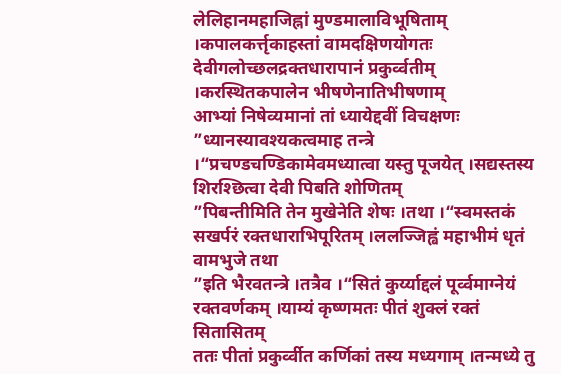लेलिहानमहाजिह्नां मुण्डमालाविभूषिताम् ।कपालकर्त्तृकाहस्तां वामदक्षिणयोगतः
देवीगलोच्छलद्रक्तधारापानं प्रकुर्व्वतीम् ।करस्थितकपालेन भीषणेनातिभीषणाम्
आभ्यां निषेव्यमानां तां ध्यायेद्दवीं विचक्षणः
”ध्यानस्यावश्यकत्वमाह तन्त्रे ।“प्रचण्डचण्डिकामेवमध्यात्वा यस्तु पूजयेत् ।सद्यस्तस्य शिरश्छित्वा देवी पिबति शोणितम्
”पिबन्तीमिति तेन मुखेनेति शेषः ।तथा ।“स्वमस्तकं सखर्परं रक्तधाराभिपूरितम् ।ललज्जिह्वं महाभीमं धृतं वामभुजे तथा
”इति भैरवतन्त्रे ।तत्रैव ।“सितं कुर्य्याद्दलं पूर्व्वमाग्नेयं रक्तवर्णकम् ।याम्यं कृष्णमतः पीतं शुक्लं रक्तं सितासितम्
ततः पीतां प्रकुर्व्वीत कर्णिकां तस्य मध्यगाम् ।तन्मध्ये तु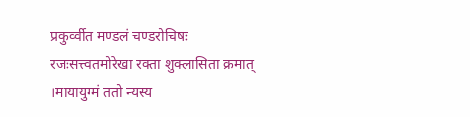प्रकुर्व्वीत मण्डलं चण्डरोचिषः
रजःसत्त्वतमोरेखा रक्ता शुक्लासिता क्रमात् ।मायायुग्मं ततो न्यस्य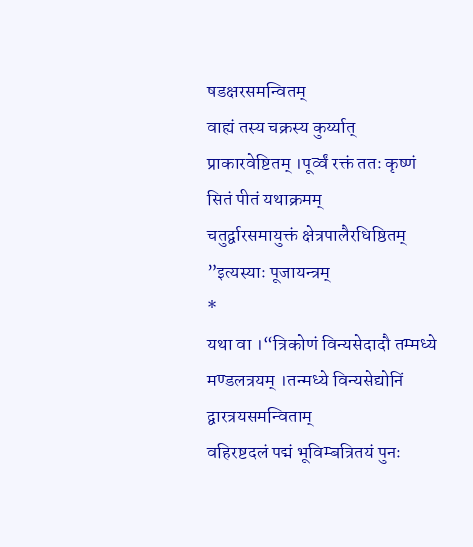षडक्षरसमन्वितम्
वाह्यं तस्य चक्रस्य कुर्य्यात् प्राकारवेष्टितम् ।पूर्व्वं रक्तं ततः कृष्णं सितं पीतं यथाक्रमम्
चतुर्द्वारसमायुक्तं क्षेत्रपालैरधिष्ठितम्
”इत्यस्याः पूजायन्त्रम्
*
यथा वा ।“त्रिकोणं विन्यसेदादौ तम्मध्ये मण्डलत्रयम् ।तन्मध्ये विन्यसेद्योनिं द्वारत्रयसमन्विताम्
वहिरष्टदलं पद्मं भूविम्बत्रितयं पुनः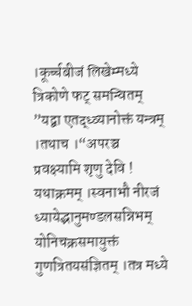।कूर्च्चबीजं लिखेम्मध्ये त्रिकोणे फट् समन्वितम्
”यद्बा एतद्ध्व्यानोक्तं यन्त्रम् ।तथाच ।“अपरञ्च प्रवक्ष्यामि शृणु देवि ! यथाक्रमम् ।स्वनाभौ नीरजं ध्यायेद्भानुमण्डलसन्निभम्
योनिचक्रसमायुक्तं गुणत्रितयसंज्ञितम् ।तत्र मध्ये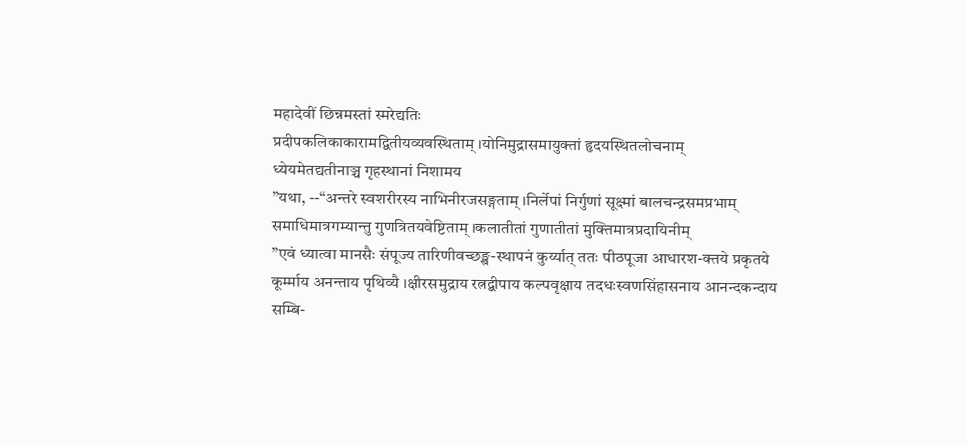महादेवीं छिन्नमस्तां स्मरेद्यतिः
प्रदीपकलिकाकारामद्वितीयव्यवस्थिताम् ।योनिमुद्रासमायुक्तां हृदयस्थितलोचनाम्
ध्येयमेतद्यतीनाञ्च गृहस्थानां निशामय
”यथा, --“अन्तरे स्वशरीरस्य नाभिनीरजसङ्गताम् ।निर्लेपां निर्गुणां सूक्ष्मां बालचन्द्रसमप्रभाम्
समाधिमात्रगम्यान्तु गुणत्रितयवेष्टिताम् ।कलातीतां गुणातीतां मुक्तिमात्रप्रदायिनीम्
”एवं ध्यात्वा मानसैः संपूज्य तारिणीवच्छङ्ख-स्थापनं कुर्य्यात् ततः पीठपूजा आधारश-क्तये प्रकृतये कूर्म्माय अनन्ताय पृथिव्यै ।क्षीरसमुद्राय रत्नद्बीपाय कल्पवृक्षाय तदधःस्वणसिंहासनाय आनन्दकन्दाय सम्बि-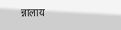न्नालाय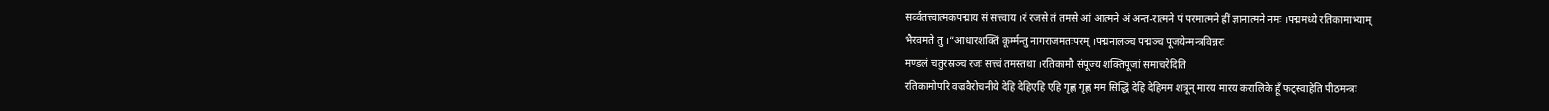सर्व्वतत्त्वात्मकपद्माय सं सत्त्वाय ।रं रजसे तं तमसे आं आत्मने अं अन्त-रात्मने पं परमात्मने ह्रीं ज्ञानात्मने नमः ।पद्ममध्ये रतिकामाभ्याम्
भैरवमते तु ।“आधारशक्तिं कूर्म्मन्तु नागराजमतःपरम् ।पद्मनालञ्च पद्मञ्च पूजयेन्मन्त्रविन्नरः
मण्डलं चतुरस्रञ्च रजः सत्त्वं तमस्तथा ।रतिकामौ संपूज्य शक्तिपूजां समाचरेदिति
रतिकामोपरि वज्रवैरोचनीये देहि देहिएहि एहि गृह्ण गृह्ण मम सिद्धिं देहि देहिमम शत्रून् मारय मारय करालिके हूँ फट्स्वाहेति पीठमन्त्रः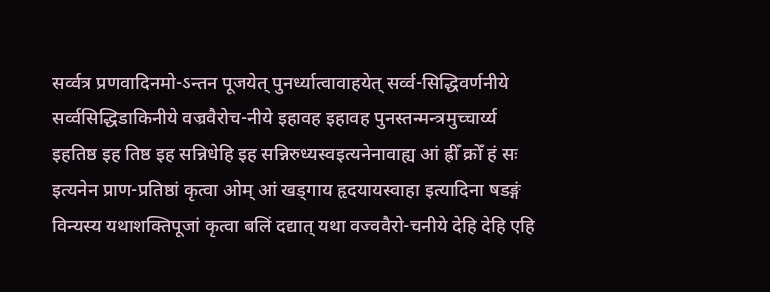सर्व्वत्र प्रणवादिनमो-ऽन्तन पूजयेत् पुनर्ध्यात्वावाहयेत् सर्व्व-सिद्धिवर्णनीये सर्व्वसिद्धिडाकिनीये वज्रवैरोच-नीये इहावह इहावह पुनस्तन्मन्त्रमुच्चार्य्य इहतिष्ठ इह तिष्ठ इह सन्निधेहि इह सन्निरुध्यस्वइत्यनेनावाह्य आं ह्रीँ क्रोँ हं सः इत्यनेन प्राण-प्रतिष्ठां कृत्वा ओम् आं खड्गाय हृदयायस्वाहा इत्यादिना षडङ्गं विन्यस्य यथाशक्तिपूजां कृत्वा बलिं दद्यात् यथा वज्ववैरो-चनीये देहि देहि एहि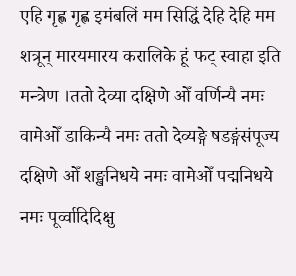एहि गृह्ण गृह्ण इमंबलिं मम सिद्धिं देहि देहि मम शत्रून् मारयमारय करालिके हूं फट् स्वाहा इति मन्त्रेण ।ततो देव्या दक्षिणे ओँ वर्णिन्यै नमः वामेओँ डाकिन्यै नमः ततो देव्यङ्गे षडङ्गंसंपूज्य दक्षिणे ओँ शङ्खनिधये नमः वामेओँ पद्मनिधये नमः पूर्व्वादिदिक्षु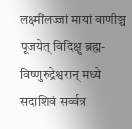लक्ष्मींलज्जां मायां वाणीञ्च पूजयेत् विदिक्षु ब्रह्म-विष्णुरुद्रेश्वरान् मध्ये सदाशिवं सर्व्वत्र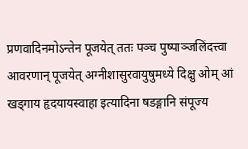प्रणवादिनमोऽन्तेन पूजयेत् ततः पञ्च पुष्पाञ्जलिंदत्त्वा आवरणान् पूजयेत् अग्नीशासुरवायुषुमध्ये दिक्षु ओम् आं खड्गाय हृदयायस्वाहा इत्यादिना षडङ्गानि संपूज्य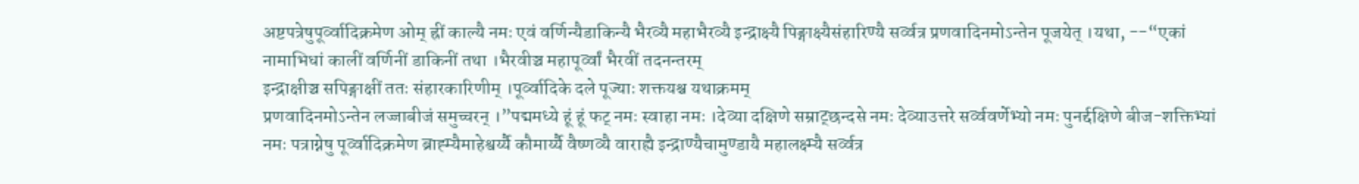अष्टपत्रेषुपूर्व्वादिक्रमेण ओम् ह्रीं काल्यै नमः एवं वर्णिन्यैडाकिन्यै भैरव्यै महाभैरव्यै इन्द्राक्ष्यै पिङ्गाक्ष्यैसंहारिण्यै सर्व्वत्र प्रणवादिनमोऽन्तेन पूजयेत् ।यथा, --“एकां नामाभिधां कालीं वर्णिनीं डाकिनीं तथा ।भैरवीञ्च महापूर्व्वां भैरवीं तदनन्तरम्
इन्द्राक्षीञ्च सपिङ्गाक्षीं ततः संहारकारिणीम् ।पूर्व्वादिके दले पूज्याः शक्तयश्च यथाक्रमम्
प्रणवादिनमोऽन्तेन लज्जाबीजं समुच्चरन् ।”पद्ममध्ये हूं हूं फट् नमः स्वाहा नमः ।देव्या दक्षिणे सम्राट्छन्दसे नमः देव्याउत्तरे सर्व्ववर्णेभ्यो नमः पुनर्द्दक्षिणे बीज-शक्तिभ्यां नमः पत्राग्नेषु पूर्व्वादिक्रमेण ब्राह्म्यैमाहेश्वर्य्यै कौमार्य्यै वैष्णव्यै वाराह्यै इन्द्राण्यैचामुण्डायै महालक्ष्म्यै सर्व्वत्र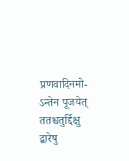प्रणवादिनमो-ऽन्तेन पूजयेत् ततश्चतुर्द्दिक्षु द्बारेषु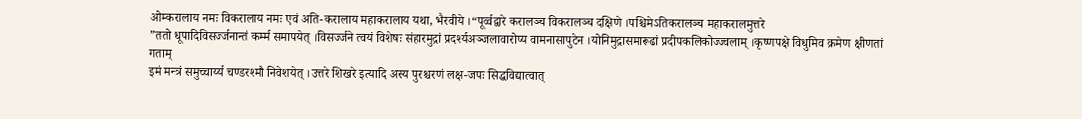ओम्करालाय नमः विकरालाय नमः एवं अति-करालाय महाकरालाय यथा, भैरवीये ।“पूर्व्वद्वारे करालञ्च विकरालञ्च दक्षिणे ।पश्चिमेऽतिकरालञ्च महाकरालमुत्तरे
”ततो धूपादिविसर्ज्जनान्तं कर्म्म समापयेत् ।विसर्ज्जने त्वयं विशेषः संहारमुद्रां प्रदर्श्यअञ्जलावारोप्य वामनासापुटेन ।योनिमुद्रासमारूढां प्रदीपकलिकोज्ज्वलाम् ।कृष्णपक्षे विधुमिव क्रमेण क्षीणतां गताम्
इमं मन्त्रं समुच्चार्य्य चण्डरश्मौ निवेशयेत् ।उत्तरे शिखरे इत्यादि अस्य पुरश्चरणं लक्ष-जपः सिद्धविद्यात्वात्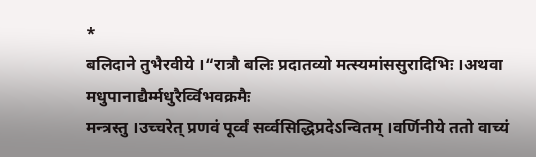*
बलिदाने तुभैरवीये ।“रात्रौ बलिः प्रदातव्यो मत्स्यमांससुरादिभिः ।अथवा मधुपानाद्यैर्म्मधुरैर्व्विभवक्रमैः
मन्त्रस्तु ।उच्चरेत् प्रणवं पूर्व्वं सर्व्वसिद्धिप्रदेऽन्वितम् ।वर्णिनीये ततो वाच्यं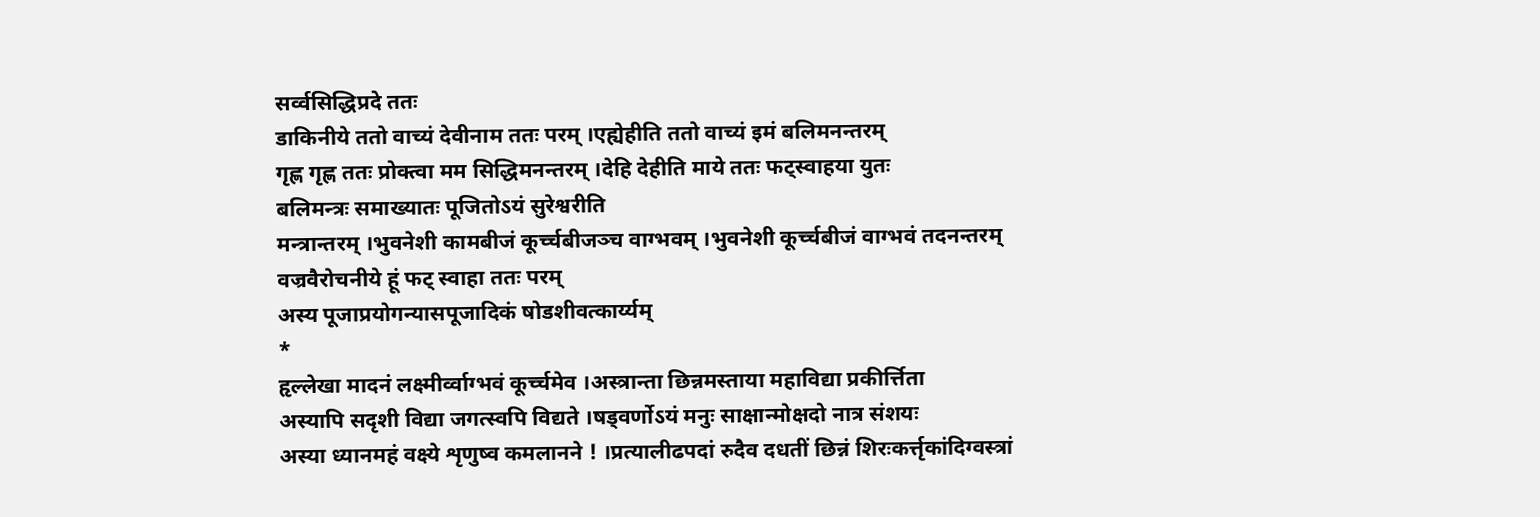सर्व्वसिद्धिप्रदे ततः
डाकिनीये ततो वाच्यं देवीनाम ततः परम् ।एह्येहीति ततो वाच्यं इमं बलिमनन्तरम्
गृह्ण गृह्ण ततः प्रोक्त्वा मम सिद्धिमनन्तरम् ।देहि देहीति माये ततः फट्स्वाहया युतः
बलिमन्त्रः समाख्यातः पूजितोऽयं सुरेश्वरीति
मन्त्रान्तरम् ।भुवनेशी कामबीजं कूर्च्चबीजञ्च वाग्भवम् ।भुवनेशी कूर्च्चबीजं वाग्भवं तदनन्तरम्
वज्रवैरोचनीये हूं फट् स्वाहा ततः परम्
अस्य पूजाप्रयोगन्यासपूजादिकं षोडशीवत्कार्य्यम्
*
हृल्लेखा मादनं लक्ष्मीर्व्वाग्भवं कूर्च्चमेव ।अस्त्रान्ता छिन्नमस्ताया महाविद्या प्रकीर्त्तिता
अस्यापि सदृशी विद्या जगत्स्वपि विद्यते ।षड्वर्णोऽयं मनुः साक्षान्मोक्षदो नात्र संशयः
अस्या ध्यानमहं वक्ष्ये शृणुष्व कमलानने ! ।प्रत्यालीढपदां रुदैव दधतीं छिन्नं शिरःकर्त्तृकांदिग्वस्त्रां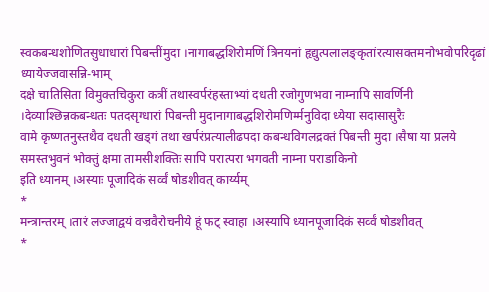स्वकबन्धशोणितसुधाधारां पिबन्तींमुदा ।नागाबद्धशिरोमणिं त्रिनयनां हृद्युत्पलालङ्कृतांरत्यासक्तमनोभवोपरिदृढां ध्यायेज्जवासन्नि-भाम्
दक्षे चातिसिता विमुक्तचिकुरा कत्रीं तथास्वर्परंहस्ताभ्यां दधती रजोगुणभवा नाम्नापि सावर्णिनी ।देव्याश्छिन्नकबन्धतः पतदसृग्धारां पिबन्ती मुदानागाबद्धशिरोमणिर्म्मनुविदा ध्येया सदासासुरैः
वामे कृष्णतनुस्तथैव दधती खड्गं तथा खर्परंप्रत्यालीढपदा कबन्धविगलद्रक्तं पिबन्ती मुदा ।सैषा या प्रलये समस्तभुवनं भोक्तुं क्षमा तामसीशक्तिः सापि परात्परा भगवती नाम्ना पराडाकिनो
इति ध्यानम् ।अस्याः पूजादिकं सर्व्वं षोडशीवत् कार्य्यम्
*
मन्त्रान्तरम् ।तारं लज्जाद्वयं वज्रवैरोचनीये हूं फट् स्वाहा ।अस्यापि ध्यानपूजादिकं सर्व्वं षोडशीवत्
*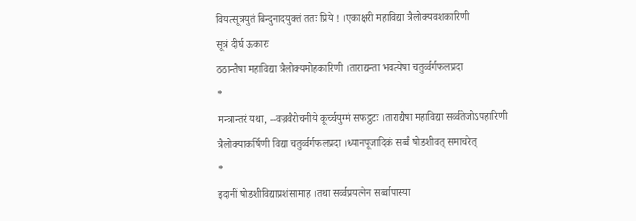वियत्सूत्रयुतं बिन्दुनादयुक्तं ततः प्रिये ! ।एकाक्षरी महाविद्या त्रैलोक्यवशकारिणी
सूत्रं दीर्घ ऊकारः
ठठान्तैषा महाविद्या त्रैलोक्यमोहकारिणी ।ताराद्यन्ता भवत्येषा चतुर्व्वर्गफलप्रदा
*
मन्त्रान्तरं यथा, --वज्रवैरोचनीये कूर्च्चयुग्मं सफट्ठटः ।ताराद्यैषा महाविद्या सर्व्वतेजोऽपहारिणी
त्रैलोक्याकर्षिणी विद्या चतुर्व्वर्गफलप्रदा ।ध्यानपूजादिकं सर्व्वं षोडशीवत् समाचरेत्
*
इदानीं षोडशीविद्याप्रशंसामाह ।तथा सर्व्वप्रयत्नेन सर्व्वापास्या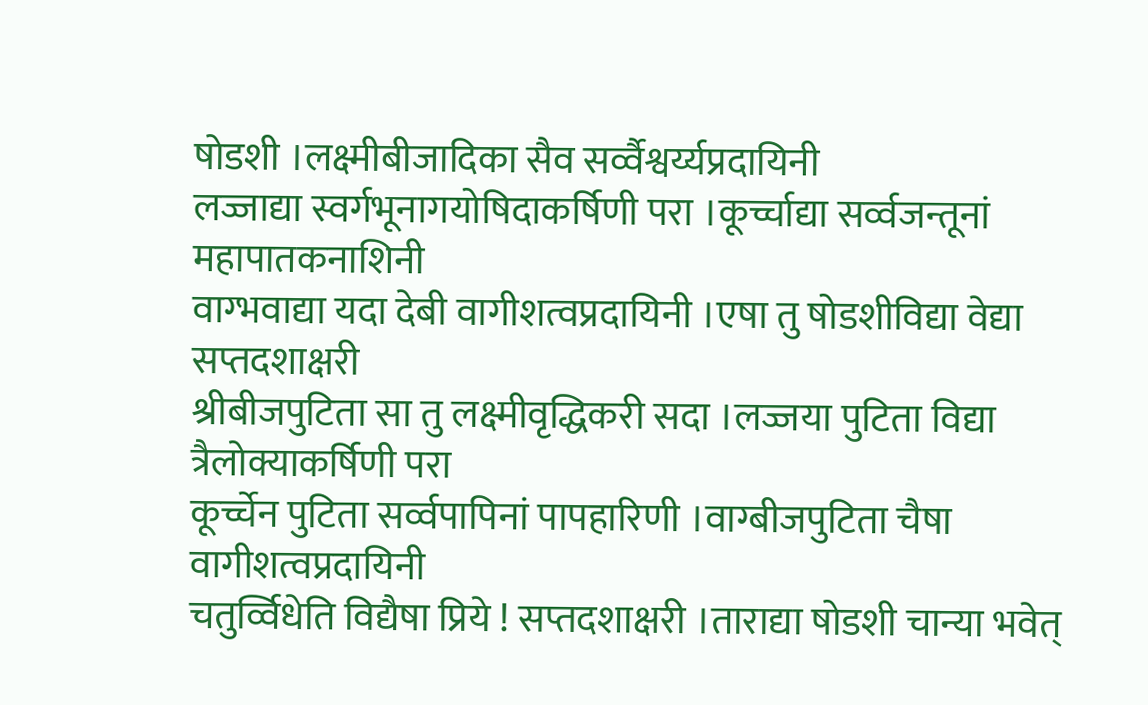षोडशी ।लक्ष्मीबीजादिका सैव सर्व्वैश्वर्य्यप्रदायिनी
लज्जाद्या स्वर्गभूनागयोषिदाकर्षिणी परा ।कूर्च्चाद्या सर्व्वजन्तूनां महापातकनाशिनी
वाग्भवाद्या यदा देबी वागीशत्वप्रदायिनी ।एषा तु षोडशीविद्या वेद्या सप्तदशाक्षरी
श्रीबीजपुटिता सा तु लक्ष्मीवृद्धिकरी सदा ।लज्जया पुटिता विद्या त्रैलोक्याकर्षिणी परा
कूर्च्चेन पुटिता सर्व्वपापिनां पापहारिणी ।वाग्बीजपुटिता चैषा वागीशत्वप्रदायिनी
चतुर्व्विधेति विद्यैषा प्रिये ! सप्तदशाक्षरी ।ताराद्या षोडशी चान्या भवेत्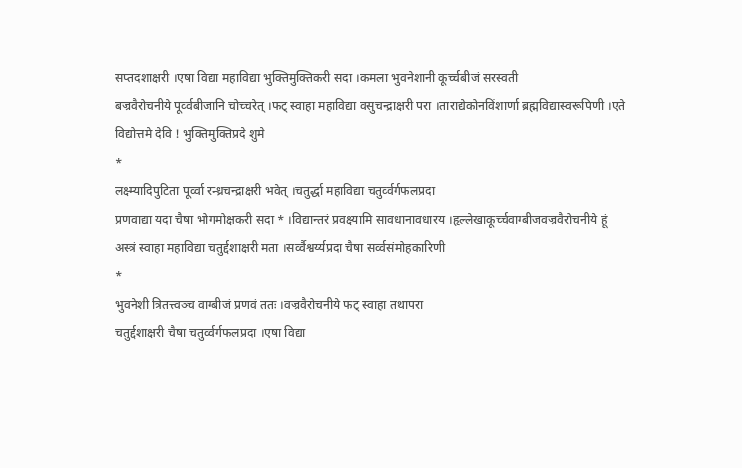सप्तदशाक्षरी ।एषा विद्या महाविद्या भुक्तिमुक्तिकरी सदा ।कमला भुवनेशानी कूर्च्चबीजं सरस्वती
बज्रवैरोचनीये पूर्व्वबीजानि चोच्चरेत् ।फट् स्वाहा महाविद्या वसुचन्द्राक्षरी परा ।ताराद्येकोनविंशार्णा ब्रह्मविद्यास्वरूपिणी ।एते विद्योत्तमे देवि ! भुक्तिमुक्तिप्रदे शुमे
*
लक्ष्म्यादिपुटिता पूर्व्वा रन्ध्रचन्द्राक्षरी भवेत् ।चतुर्द्धा महाविद्या चतुर्व्वर्गफलप्रदा
प्रणवाद्या यदा चैषा भोगमोक्षकरी सदा * ।विद्यान्तरं प्रवक्ष्यामि सावधानावधारय ।हृल्लेखाकूर्च्चवाग्बीजवज्रवैरोचनीये हूं
अस्त्रं स्वाहा महाविद्या चतुर्द्दशाक्षरी मता ।सर्व्वैश्वर्य्यप्रदा चैषा सर्व्वसंमोहकारिणी
*
भुवनेशी त्रितत्त्वञ्च वाग्बीजं प्रणवं ततः ।वज्रवैरोचनीये फट् स्वाहा तथापरा
चतुर्द्दशाक्षरी चैषा चतुर्व्वर्गफलप्रदा ।एषा विद्या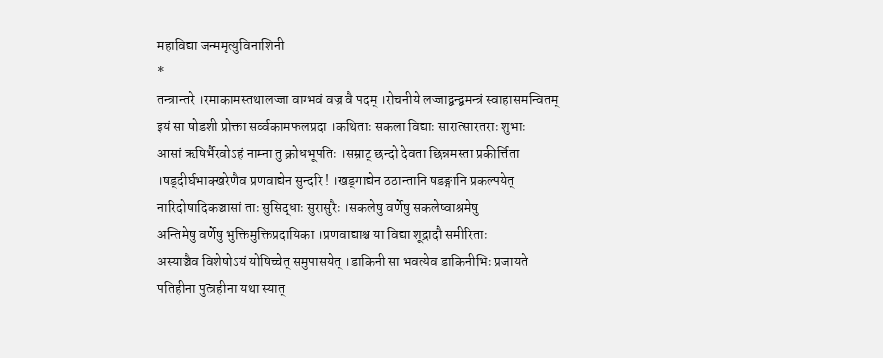महाविद्या जन्ममृत्युविनाशिनी
*
तन्त्रान्तरे ।रमाकामस्तथालज्जा वाग्भवं वज्र वै पदम् ।रोचनीये लज्जाद्बन्द्बमन्त्रं स्वाहासमन्वितम्
इयं सा षोडशी प्रोक्ता सर्व्वकामफलप्रदा ।कथिताः सकला विद्याः सारात्सारतराः शुभाः
आसां ऋषिर्भैरवोऽहं नाम्ना तु क्रोधभूपतिः ।सम्राट् छन्दो देवता छिन्नमस्ता प्रकीर्त्तिता ।षड्दीर्घभाक्खरेणैव प्रणवाद्येन सुन्दरि ! ।खड्गाद्येन ठठान्तानि षडङ्गानि प्रकल्पयेत्
नारिदोषादिकञ्चासां ताः सुसिद्धाः सुरासुरैः ।सकलेषु वर्णेषु सकलेष्वाश्रमेषु
अन्तिमेषु वर्णेषु भुक्तिमुक्तिप्रदायिका ।प्रणवाद्याश्च या विद्या शूद्रादौ समीरिताः
अस्याञ्चैव विशेषोऽयं योषिच्चेत् समुपासयेत् ।डाकिनी सा भवत्येव डाकिनीभिः प्रजायते
पतिहीना पुत्त्रहीना यथा स्यात्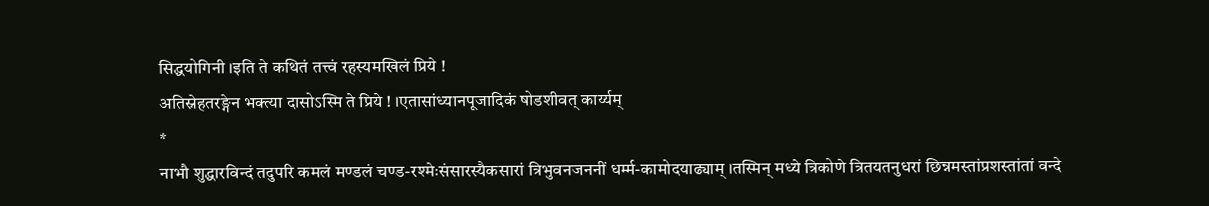सिद्धयोगिनी ।इति ते कथितं तत्त्वं रहस्यमखिलं प्रिये !
अतिस्नेहतरङ्गेन भक्त्या दासोऽस्मि ते प्रिये ! ।एतासांध्यानपूजादिकं षोडशीवत् कार्य्यम्
*
नाभौ शुद्धारविन्दं तदुपरि कमलं मण्डलं चण्ड-रश्मेःसंसारस्यैकसारां त्रिभुवनजननीं धर्म्म-कामोदयाढ्याम् ।तस्मिन् मध्ये त्रिकोणे त्रितयतनुधरां छिन्नमस्तांप्रशस्तांतां वन्दे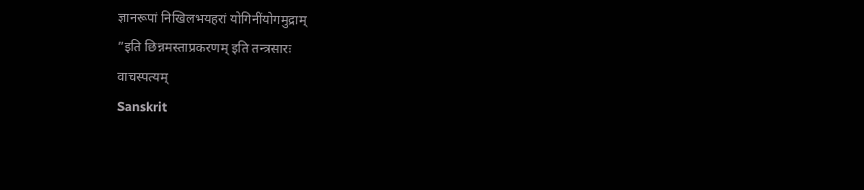ज्ञानरूपां निखिलभयहरां योगिनींयोगमुद्राम्
”इति छिन्नमस्ताप्रकरणम् इति तन्त्रसारः
वाचस्पत्यम्
Sanskrit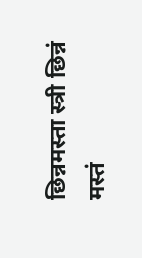छिन्नमस्ता स्त्री छिन्नं मस्तं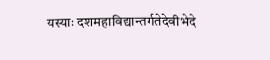यस्याः दशमहाविद्यान्तर्गतेदेवीभेदे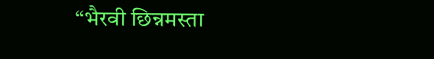“भैरवी छिन्नमस्ता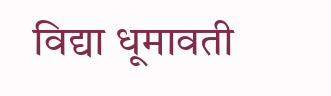विद्या धूमावती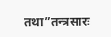तथा”तन्त्रसारः